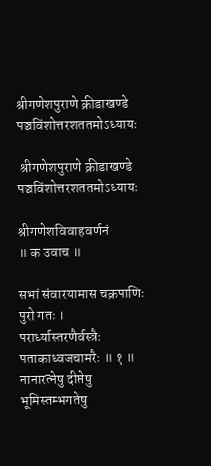श्रीगणेशपुराणे क्रीडाखण्डे पञ्चविंशोत्तरशततमोऽध्यायः

 श्रीगणेशपुराणे क्रीडाखण्डे पञ्चविंशोत्तरशततमोऽध्यायः

श्रीगणेशविवाहवर्णनं
॥ क उवाच ॥

सभां संवारयामास चक्रपाणिः पुरो गतः ।
परार्ध्यास्तरणैर्वस्त्रैः पताकाध्वजचामरैः ॥ १ ॥
नानारत्नेषु दीप्तेषु भूमिस्तम्भगतेषु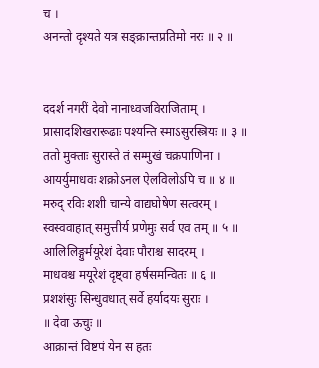च ।
अनन्तो दृश्यते यत्र सङ्क्रान्तप्रतिमो नरः ॥ २ ॥


ददर्श नगरीं देवो नानाध्वजविराजिताम् ।
प्रासादशिखरारूढाः पश्यन्ति स्माऽसुरस्त्रियः ॥ ३ ॥
ततो मुक्ताः सुरास्ते तं सम्मुखं चक्रपाणिना ।
आयर्युमाधवः शक्रोऽनल ऐलविलोऽपि च ॥ ४ ॥
मरुद् रविः शशी चान्ये वाद्यघोषेण सत्वरम् ।
स्वस्ववाहात् समुत्तीर्य प्रणेमुः सर्व एव तम् ॥ ५ ॥
आलिलिङ्गुर्मयूरेशं देवाः पौराश्च सादरम् ।
माधवश्च मयूरेशं दृष्ट्वा हर्षसमन्वितः ॥ ६ ॥
प्रशशंसुः सिन्धुवधात् सर्वे हर्यादयः सुराः ।
॥ देवा ऊचुः ॥
आक्रान्तं विष्टपं येन स हतः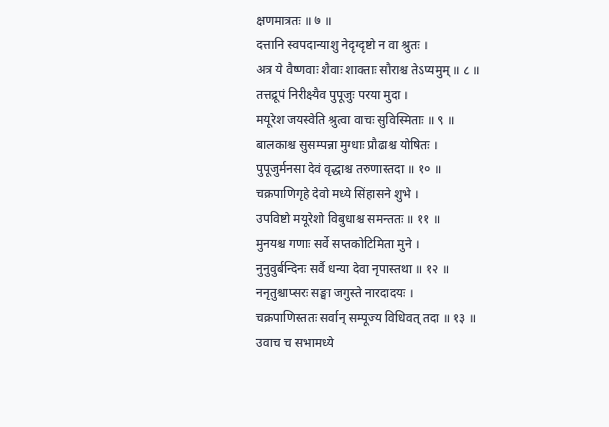क्षणमात्रतः ॥ ७ ॥
दत्तानि स्वपदान्याशु नेदृग्दृष्टो न वा श्रुतः ।
अत्र ये वैष्णवाः शैवाः शाक्ताः सौराश्च तेऽप्यमुम् ॥ ८ ॥
तत्तद्रूपं निरीक्ष्यैव पुपूजुः परया मुदा ।
मयूरेश जयस्वेति श्रुत्वा वाचः सुविस्मिताः ॥ ९ ॥
बालकाश्च सुसम्पन्ना मुग्धाः प्रौढाश्च योषितः ।
पुपूजुर्मनसा देवं वृद्धाश्च तरुणास्तदा ॥ १० ॥
चक्रपाणिगृहे देवो मध्ये सिंहासने शुभे ।
उपविष्टो मयूरेशो विबुधाश्च समन्ततः ॥ ११ ॥
मुनयश्च गणाः सर्वे सप्तकोटिमिता मुने ।
नुनुवुर्बन्दिनः सर्वै धन्या देवा नृपास्तथा ॥ १२ ॥
ननृतुश्चाप्सरः सङ्घा जगुस्ते नारदादयः ।
चक्रपाणिस्ततः सर्वान् सम्पूज्य विधिवत् तदा ॥ १३ ॥
उवाच च सभामध्ये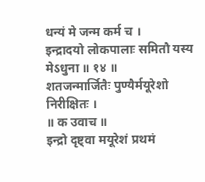धन्यं मे जन्म कर्म च ।
इन्द्रादयो लोकपालाः समितौ यस्य मेऽधुना ॥ १४ ॥
शतजन्मार्जितैः पुण्यैर्मयूरेशो निरीक्षितः ।
॥ क उवाच ॥
इन्द्रो दृष्ट्वा मयूरेशं प्रथमं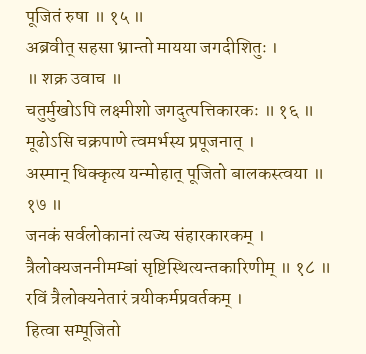पूजितं रुषा ॥ १५ ॥
अब्रवीत् सहसा भ्रान्तो मायया जगदीशितुः ।
॥ शक्र उवाच ॥
चतुर्मुखोऽपि लक्ष्मीशो जगदुत्पत्तिकारकः ॥ १६ ॥
मूढोऽसि चक्रपाणे त्वमर्भस्य प्रपूजनात् ।
अस्मान् धिक्कृत्य यन्मोहात् पूजितो बालकस्त्वया ॥ १७ ॥
जनकं सर्वलोकानां त्यज्य संहारकारकम् ।
त्रैलोक्यजननीमम्बां सृष्टिस्थित्यन्तकारिणीम् ॥ १८ ॥
रविं त्रैलोक्यनेतारं त्रयीकर्मप्रवर्तकम् ।
हित्वा सम्पूजितो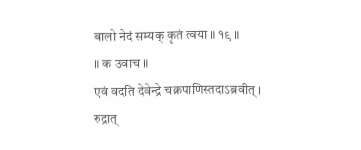बालो नेदं सम्यक् कृतं त्वया ॥ १९ ॥
॥ क उवाच ॥
एवं वदति देवेन्द्रे चक्रपाणिस्तदाऽब्रवीत् ।
रुद्रात्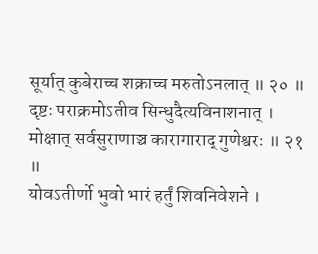सूर्यात् कुबेराच्च शक्राच्च मरुतोऽनलात् ॥ २० ॥
दृष्टः पराक्रमोऽतीव सिन्धुदैत्यविनाशनात् ।
मोक्षात् सर्वसुराणाञ्च कारागाराद् गुणेश्वरः ॥ २१ ॥
योवऽतीर्णो भुवो भारं हर्तुं शिवनिवेशने ।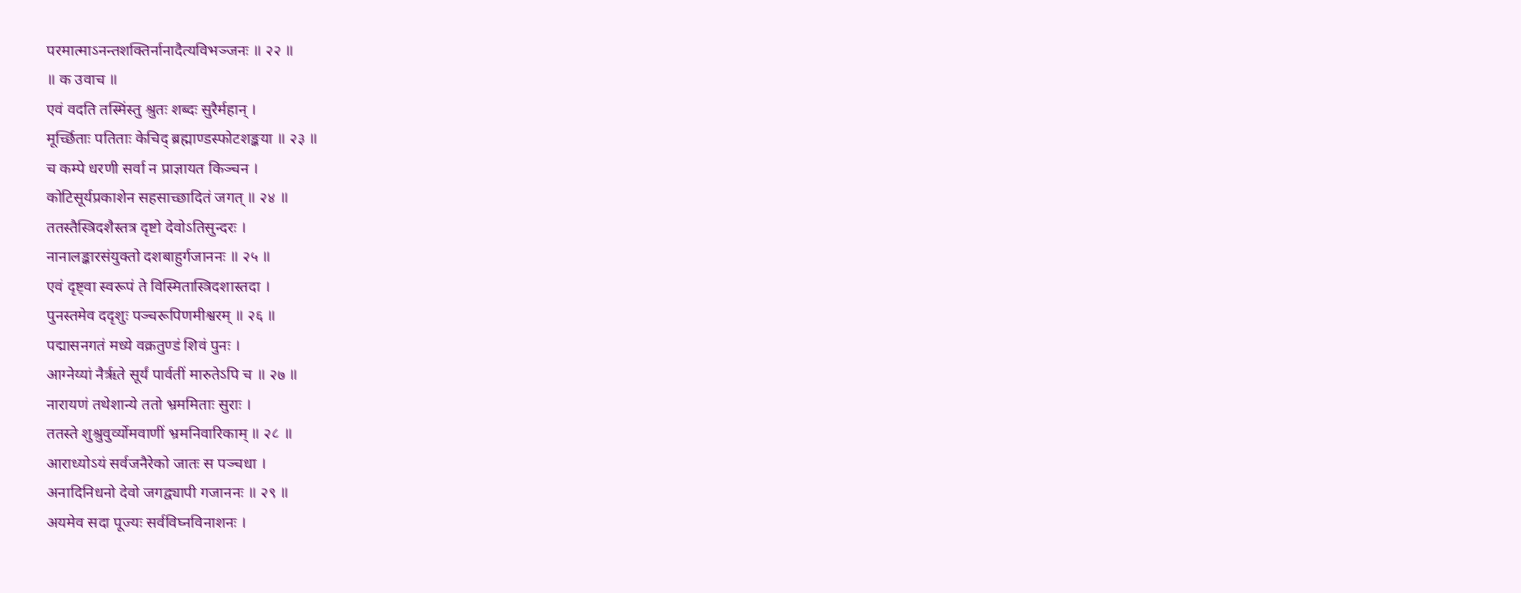परमात्माऽनन्तशक्तिर्नानादैत्यविभञ्जनः ॥ २२ ॥
॥ क उवाच ॥
एवं वदति तस्मिंस्तु श्रुतः शब्दः सुरैर्महान् ।
मूर्च्छिताः पतिताः केचिद् ब्रह्माण्डस्फोटशङ्कया ॥ २३ ॥
च कम्पे धरणी सर्वा न प्राज्ञायत किञ्चन ।
कोटिसूर्यप्रकाशेन सहसाच्छादितं जगत् ॥ २४ ॥
ततस्तैस्त्रिदशैस्तत्र दृष्टो देवोऽतिसुन्दरः ।
नानालङ्कारसंयुक्तो दशबाहुर्गजाननः ॥ २५ ॥
एवं दृष्ट्वा स्वरूपं ते विस्मितास्त्रिदशास्तदा ।
पुनस्तमेव ददृशुः पञ्चरूपिणमीश्वरम् ॥ २६ ॥
पद्मासनगतं मध्ये वक्रतुण्डं शिवं पुनः ।
आग्नेय्यां नैर्ऋते सूर्यं पार्वतीं मारुतेऽपि च ॥ २७ ॥
नारायणं तथेशान्ये ततो भ्रममिताः सुराः ।
ततस्ते शुश्रुवुर्व्योमवाणीं भ्रमनिवारिकाम् ॥ २८ ॥
आराध्योऽयं सर्वजनैरेको जातः स पञ्चधा ।
अनादिनिधनो देवो जगद्व्यापी गजाननः ॥ २९ ॥
अयमेव सदा पूज्यः सर्वविघ्नविनाशनः ।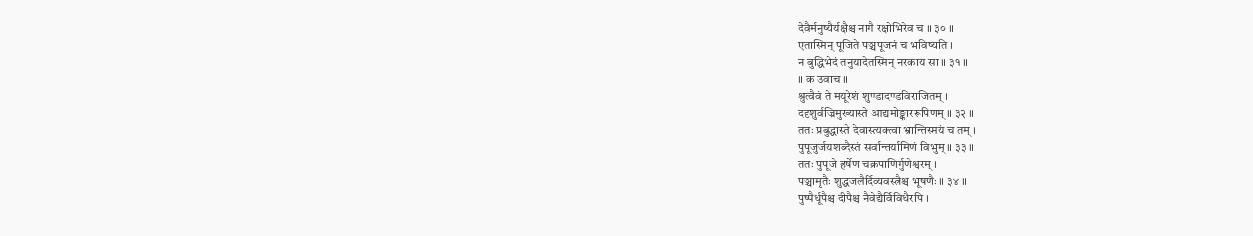देवैर्मनुष्यैर्यक्षैश्च नागै रक्षोभिरेव च ॥ ३० ॥
एतास्मिन् पूजिते पञ्चपूजनं च भविष्यति ।
न बुद्धिभेदं तनुयादेतस्मिन् नरकाय सा ॥ ३१ ॥
॥ क उवाच ॥
श्रुत्वैवं ते मयूरेशं शुण्डादण्डविराजितम् ।
ददृशुर्वज्रिमुख्यास्ते आद्यमोङ्काररूपिणम् ॥ ३२ ॥
ततः प्रबुद्धास्ते देवास्त्यक्त्वा भ्रान्तिस्मयं च तम् ।
पुपूजुर्जयशब्दैस्तं सर्वान्तर्यामिणं विभुम् ॥ ३३ ॥
ततः पुपूजे हर्षेण चक्रपाणिर्गुणेश्वरम् ।
पञ्चामृतैः शुद्धजलैर्दिव्यवस्त्रैश्च भूषणैः ॥ ३४ ॥
पुष्पैर्धूपैश्च दीपैश्च नैवेद्यैर्विविधैरपि ।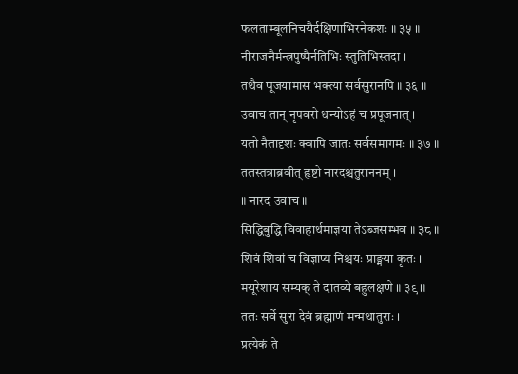फलताम्बूलनिचयैर्दक्षिणाभिरनेकशः ॥ ३५ ॥
नीराजनैर्मन्त्रपुष्पैर्नतिभिः स्तुतिभिस्तदा ।
तथैव पूजयामास भक्त्या सर्वसुरानपि ॥ ३६ ॥
उवाच तान् नृपवरो धन्योऽहं च प्रपूजनात् ।
यतो नैतादृशः क्वापि जातः सर्वसमागमः ॥ ३७ ॥
ततस्तत्राब्रवीत् हृष्टो नारदश्चतुराननम् ।
॥ नारद उवाच ॥
सिद्धिबुद्धि विवाहार्थमाज्ञया तेऽब्जसम्भव ॥ ३८ ॥
शिवं शिवां च विज्ञाप्य निश्चयः प्राङ्मया कृतः ।
मयूरेशाय सम्यक् ते दातव्ये बहुलक्षणे ॥ ३९ ॥
ततः सर्वे सुरा देवं ब्रह्माणं मन्मथातुराः ।
प्रत्येकं ते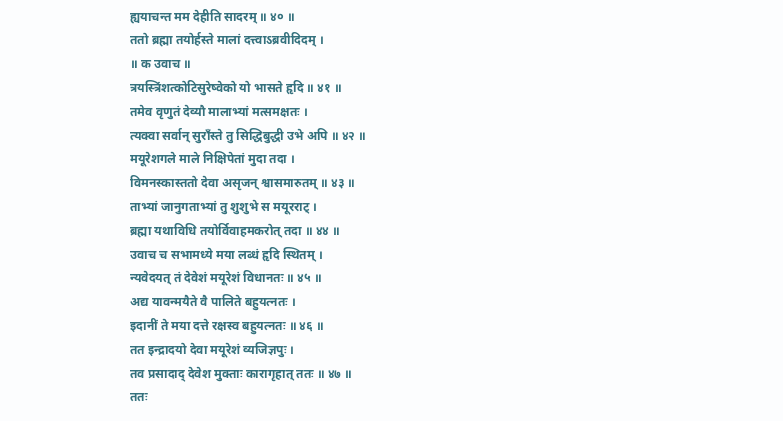ह्ययाचन्त मम देहीति सादरम् ॥ ४० ॥
ततो ब्रह्मा तयोर्हस्ते मालां दत्त्वाऽब्रवीदिदम् ।
॥ क उवाच ॥
त्रयस्त्रिंशत्कोटिसुरेष्वेको यो भासते हृदि ॥ ४१ ॥
तमेव वृणुतं देव्यौ मालाभ्यां मत्समक्षतः ।
त्यक्वा सर्वान् सुराँस्ते तु सिद्धिबुद्धी उभे अपि ॥ ४२ ॥
मयूरेशगले माले निक्षिपेतां मुदा तदा ।
विमनस्कास्ततो देवा असृजन् श्वासमारुतम् ॥ ४३ ॥
ताभ्यां जानुगताभ्यां तु शुशुभे स मयूरराट् ।
ब्रह्मा यथाविधि तयोर्विवाहमकरोत् तदा ॥ ४४ ॥
उवाच च सभामध्ये मया लब्धं हृदि स्थितम् ।
न्यवेदयत् तं देवेशं मयूरेशं विधानतः ॥ ४५ ॥
अद्य यावन्मयैते वै पालिते बहुयत्नतः ।
इदानीं ते मया दत्ते रक्षस्व बहुयत्नतः ॥ ४६ ॥
तत इन्द्रादयो देवा मयूरेशं व्यजिज्ञपुः ।
तव प्रसादाद् देवेश मुक्ताः कारागृहात् ततः ॥ ४७ ॥
ततः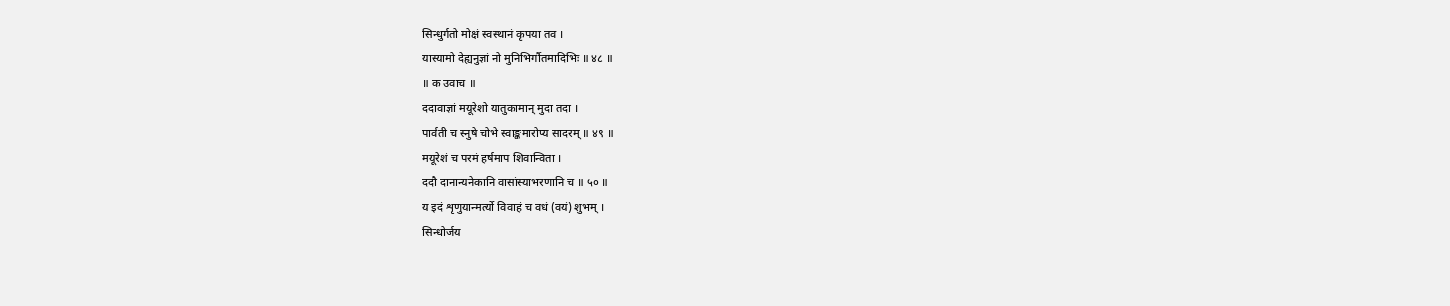सिन्धुर्गतो मोक्षं स्वस्थानं कृपया तव ।
यास्यामो देह्यनुज्ञां नो मुनिभिर्गौतमादिभिः ॥ ४८ ॥
॥ क उवाच ॥
ददावाज्ञां मयूरेशो यातुकामान् मुदा तदा ।
पार्वती च स्नुषे चोभे स्वाङ्कमारोप्य सादरम् ॥ ४९ ॥
मयूरेशं च परमं हर्षमाप शिवान्विता ।
ददौ दानान्यनेकानि वासांस्याभरणानि च ॥ ५० ॥
य इदं शृणुयान्मर्त्यो विवाहं च वधं (वयं) शुभम् ।
सिन्धोर्जय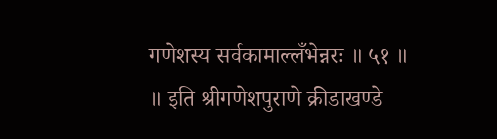गणेशस्य सर्वकामाल्लँभेन्नरः ॥ ५१ ॥
॥ इति श्रीगणेशपुराणे क्रीडाखण्डे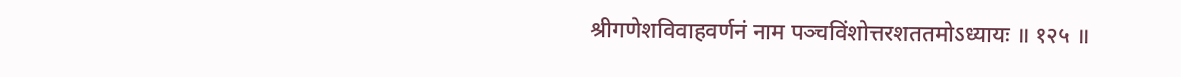श्रीगणेशविवाहवर्णनं नाम पञ्चविंशोत्तरशततमोऽध्यायः ॥ १२५ ॥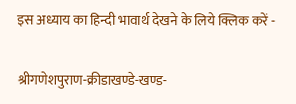इस अध्याय का हिन्दी भावार्थ देखने के लिये क्लिक करें -

श्रीगणेशपुराण-क्रीडाखण्डे-खण्ड-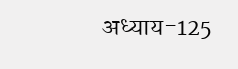अध्याय-125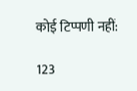कोई टिप्पणी नहीं:

123